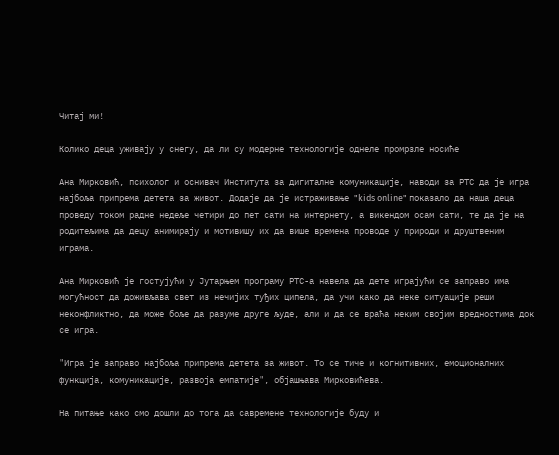Читај ми!

Колико деца уживају у снегу, да ли су модерне технологије однеле промрзле носиће

Ана Мирковић, психолог и оснивач Института за дигиталне комуникације, наводи за РТС да је игра најбоља припрема детета за живот. Додаје да је истраживање "kids online" показало да наша деца проведу током радне недеље четири до пет сати на интернету, а викендом осам сати, те да је на родитељима да децу анимирају и мотивишу их да више времена проводе у природи и друштвеним играма.

Ана Мирковић је гостујући у Јутарњем програму РТС-а навела да дете играјући се заправо има могућност да доживљава свет из нечијих туђих ципела, да учи како да неке ситуације реши неконфликтно, да може боље да разуме друге људе, али и да се враћа неким својим вредностима док се игра.

"Игра је заправо најбоља припрема детета за живот. То се тиче и когнитивних, емоционалних функција, комуникације, развоја емпатије", објашњава Мирковићева.

На питање како смо дошли до тога да савремене технологије буду и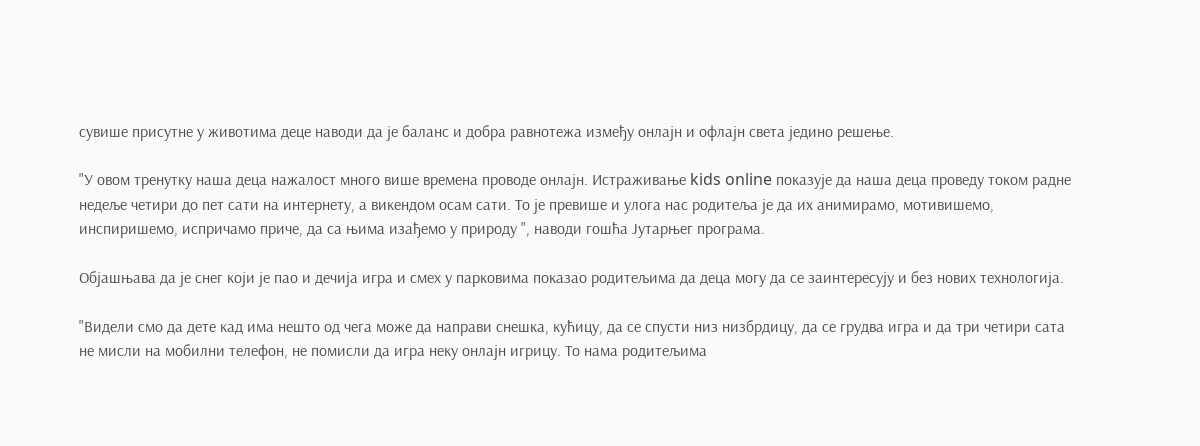сувише присутне у животима деце наводи да је баланс и добра равнотежа између онлајн и офлајн света једино решење.

"У овом тренутку наша деца нажалост много више времена проводе онлајн. Истраживање kids online показује да наша деца проведу током радне недеље четири до пет сати на интернету, а викендом осам сати. То је превише и улога нас родитеља је да их анимирамо, мотивишемо, инспиришемо, испричамо приче, да са њима изађемо у природу ", наводи гошћа Јутарњег програма.

Објашњава да је снег који је пао и дечија игра и смех у парковима показао родитељима да деца могу да се заинтересују и без нових технологија.

"Видели смо да дете кад има нешто од чега може да направи снешка, кућицу, да се спусти низ низбрдицу, да се грудва игра и да три четири сата не мисли на мобилни телефон, не помисли да игра неку онлајн игрицу. То нама родитељима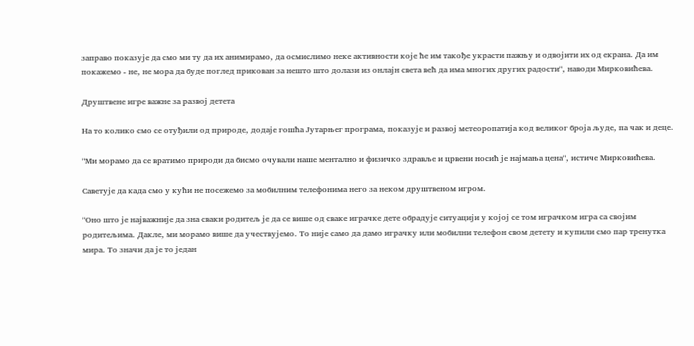заправо показује да смо ми ту да их анимирамо, да осмислимо неке активности које ће им такође украсти пажњу и одвојити их од екрана. Да им покажемо - не, не мора да буде поглед прикован за нешто што долази из онлајн света већ да има многих других радости", наводи Мирковићева.

Друштвене игре важне за развој детета

На то колико смо се отуђили од природе, додаје гошћа Јутарњег програма, показује и развој метеоропатија код великог броја људе, па чак и деце.

"Ми морамо да се вратимо природи да бисмо очували наше ментално и физичко здравље и црвени носић је најмања цена", истиче Мирковићева.

Саветује да када смо у кући не посежемо за мобилним телефонима него за неком друштвеном игром.

"Оно што је најважније да зна сваки родитељ је да се више од сваке играчке дете обрадује ситуацији у којој се том играчком игра са својим родитељима. Дакле, ми морамо више да учествујемо. То није само да дамо играчку или мобилни телефон свом детету и купили смо пар тренутка мира. То значи да је то један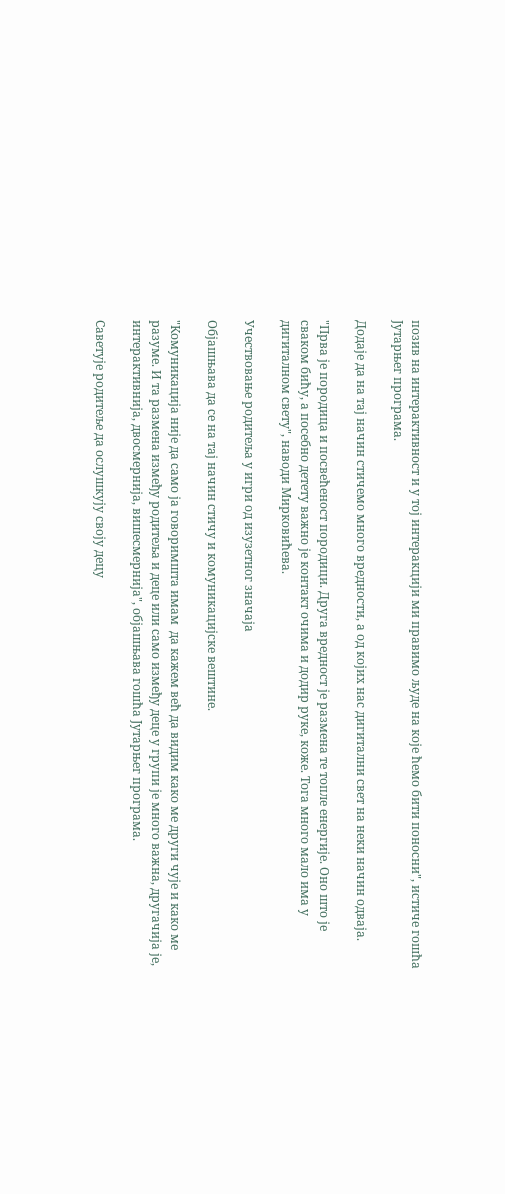позив на интерактивност и у тој интеракцији ми правимо људе на које ћемо бити поносни", истиче гошћа Јутарњег програма.

Додаје да на тај начин стичемо много вредности, а од којих нас дигитални свет на неки начин одваја.

"Прва је породица и посвећеност породици. Друга вредност је размена те топле енергије. Оно што је сваком бићу, а посебно детету важно је контакт очима и додир руке, коже. Тога много мало има у дигиталном свету", наводи Мирковићева.

Учествовање родитеља у игри од изузетног значаја

Објашњава да се на тај начин стичу и комуникацијске вештине.

"Комуникација није да само ја говоримшта имам  да кажем већ да видим како ме други чује и како ме разуме. И та размена између родитеља и деце или само између деце у групи је много важна, другачија је, интерактивнија, двосмернија, вишесмернија", објашњава гошћа Јутарњег програма.

Саветује родитеље да ослушкују своју децу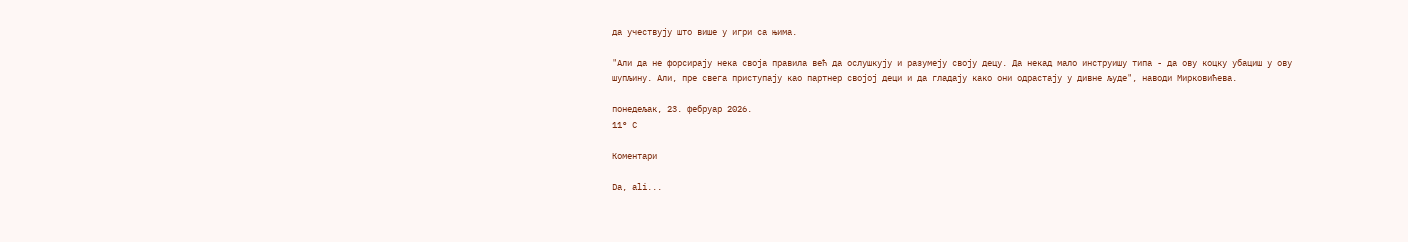да учествују што више у игри са њима.

"Али да не форсирају нека своја правила већ да ослушкују и разумеју своју децу. Да некад мало инструишу типа - да ову коцку убациш у ову шупљину. Али, пре свега приступају као партнер својој деци и да гладају како они одрастају у дивне људе", наводи Мирковићева.

понедељак, 23. фебруар 2026.
11° C

Коментари

Da, ali...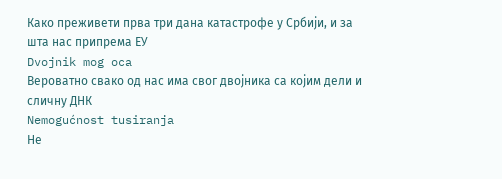Како преживети прва три дана катастрофе у Србији, и за шта нас припрема ЕУ
Dvojnik mog oca
Вероватно свако од нас има свог двојника са којим дели и сличну ДНК
Nemogućnost tusiranja
Не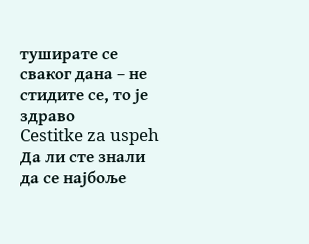туширате се сваког дана – не стидите се, то је здраво
Cestitke za uspeh
Да ли сте знали да се најбоље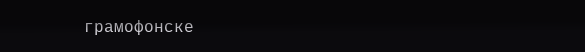грамофонске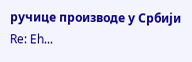ручице производе у Србији
Re: Eh...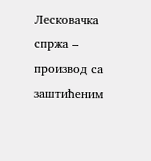Лесковачка спржа – производ са заштићеним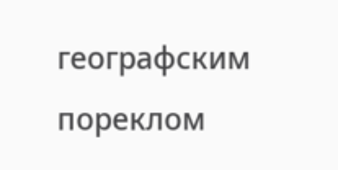географским пореклом